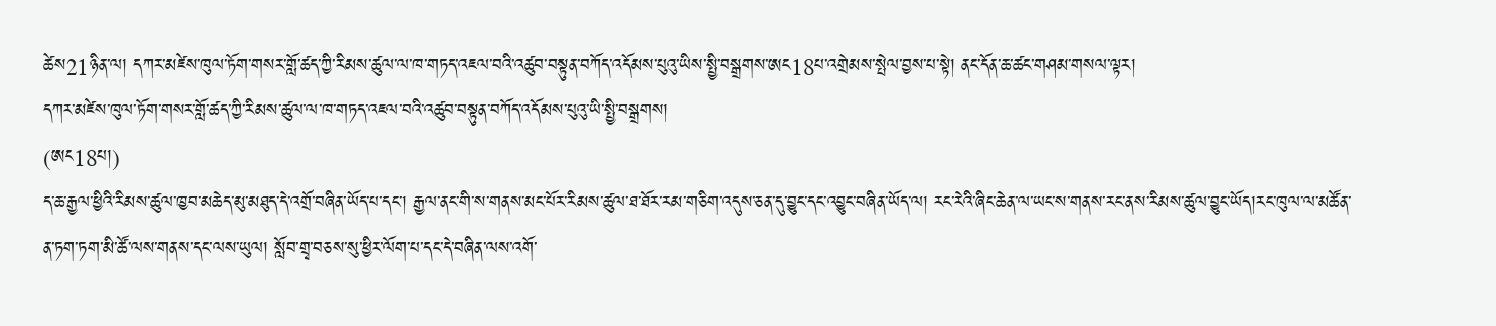ཚེས21ཉིན་ལ། དཀར་མཛེས་ཁུལ་ཏོག་གསར་གློ་ཚད་ཀྱི་རིམས་ཚུལ་ལ་ཁ་གཏད་འཇལ་བའི་འཚུབ་བསྟུན་བཀོད་འདོམས་པུའུ་ཡིས་སྤྱི་བསྒྲགས་ཨང18པ་འགྲེམས་སྤེལ་བྱས་པ་སྟེ། ནང་དོན་ཆ་ཚང་གཤམ་གསལ་ལྟར།
དཀར་མཛེས་ཁུལ་ཏོག་གསར་གློ་ཚད་ཀྱི་རིམས་ཚུལ་ལ་ཁ་གཏད་འཇལ་བའི་འཚུབ་བསྟུན་བཀོད་འདོམས་པུའུ་ཡི་སྤྱི་བསྒྲགས།
(ཨང18པ།)
ད་ཆ་རྒྱལ་ཕྱིའི་རིམས་ཚུལ་ཁྱབ་མཆེད་མུ་མཐུད་དེ་འགྲོ་བཞིན་ཡོད་པ་དང་། རྒྱལ་ནང་གི་ས་གནས་མང་པོར་རིམས་ཚུལ་ཐ་ཐོར་རམ་གཅིག་འདུས་ཅན་དུ་བྱུང་དང་འབྱུང་བཞིན་ཡོད་ལ། རང་རེའི་ཞིང་ཆེན་ལ་ཡང་ས་གནས་རང་ནས་རིམས་ཚུལ་བྱུང་ཡོད།རང་ཁུལ་ལ་མཚོན་ན་ཏག་ཏག་མི་ཚོ་ལས་གནས་དང་ལས་ཡུལ། སློབ་གྲྭ་བཅས་སུ་ཕྱིར་ལོག་པ་དང་དེ་བཞིན་ལས་འགོ་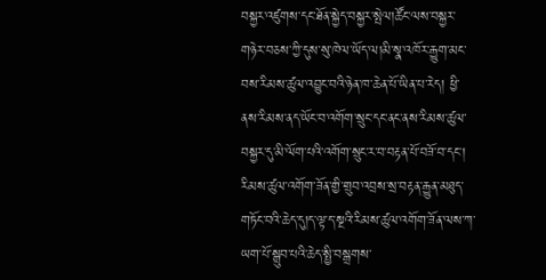བསྐྱར་འཛུགས་དང་ཐོན་སྐྱེད་བསྐྱར་སྤེལ།ཚོང་ལས་བསྐྱར་གཉེར་བཅས་ཀྱི་དུས་སུ་ཁེལ་ཡོད་ལ།མི་སྣ་འཁོར་རྒྱུག་མང་བས་རིམས་ཚུལ་འབྱུང་བའི་ཉེན་ཁ་ཆེན་པོ་ཡིན་པ་རེད། ཕྱི་ནས་རིམས་ནད་ཡོང་བ་འགོག་སྲུང་དང་ནང་ནས་རིམས་ཚུལ་བསྐྱར་དུ་མི་ལོག་པའི་འགོག་སྲུང་ར་བ་བརྟན་པོ་བཟོ་བ་དང་། རིམས་ཚུལ་འགོག་ཟོན་གྱི་གྲུབ་འབྲས་སྲ་བརྟན་རྒྱུན་མཐུད་གཏོང་བའི་ཆེད་དུ།ད་ལྟ་ད་སྔའི་རིམས་ཚུལ་འགོག་ཟོན་ལས་ཀ་ཡག་པོ་སྒྲུབ་པའི་ཆེད་སྤྱི་བསྒྲགས་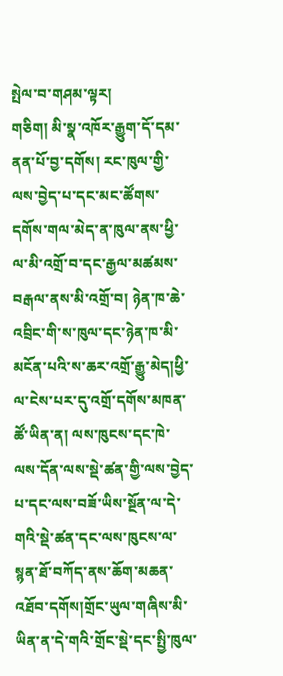སྤེལ་བ་གཤམ་ལྟར།
གཅིག། མི་སྣ་འཁོར་རྒྱུག་དོ་དམ་ནན་པོ་བྱ་དགོས། རང་ཁུལ་གྱི་ལས་བྱེད་པ་དང་མང་ཚོགས་དགོས་གལ་མེད་ན་ཁུལ་ནས་ཕྱི་ལ་མི་འགྲོ་བ་དང་རྒྱལ་མཚམས་བརྒལ་ནས་མི་འགྲོ་བ། ཉེན་ཁ་ཆེ་འབྲིང་གི་ས་ཁུལ་དང་ཉེན་ཁ་མི་མངོན་པའི་ས་ཆར་འགྲོ་རྒྱུ་མེད།ཕྱི་ལ་ངེས་པར་དུ་འགྲོ་དགོས་མཁན་ཚོ་ཡིན་ན། ལས་ཁུངས་དང་ཁེ་ལས་དོན་ལས་སྡེ་ཚན་གྱི་ལས་བྱེད་པ་དང་ལས་བཟོ་ཡིས་སྔོན་ལ་དེ་གའི་སྡེ་ཚན་དང་ལས་ཁུངས་ལ་སྙན་ཐོ་བཀོད་ནས་ཆོག་མཆན་འཐོབ་དགོས།གྲོང་ཡུལ་གཞིས་མི་ཡིན་ན་དེ་གའི་གྲོང་སྡེ་དང་སྤྱི་ཁུལ་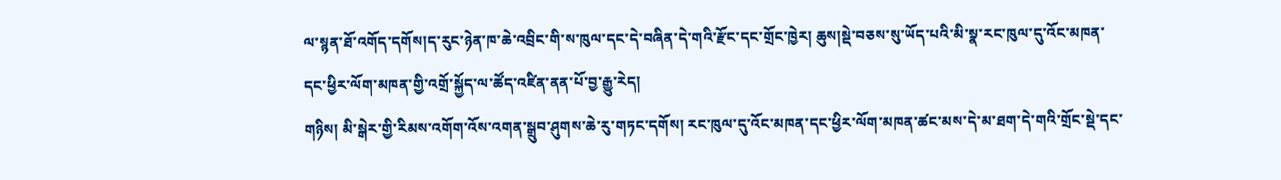ལ་སྙན་ཐོ་འགོད་དགོས།ད་རུང་ཉེན་ཁ་ཆེ་འབྲིང་གི་ས་ཁུལ་དང་དེ་བཞིན་དེ་གའི་རྫོང་དང་གྲོང་ཁྱེར། ཆུས།སྡེ་བཅས་སུ་ཡོད་པའི་མི་སྣ་རང་ཁུལ་དུ་འོང་མཁན་དང་ཕྱིར་ལོག་མཁན་གྱི་འགྲོ་སྐྱོད་ལ་ཚོད་འཛིན་ནན་པོ་བྱ་རྒྱུ་རེད།
གཉིས། མི་སྒེར་གྱི་རིམས་འགོག་འོས་འགན་སྒྲུབ་ཤུགས་ཆེ་རུ་གཏང་དགོས། རང་ཁུལ་དུ་འོང་མཁན་དང་ཕྱིར་ལོག་མཁན་ཚང་མས་དེ་མ་ཐག་དེ་གའི་གྲོང་སྡེ་དང་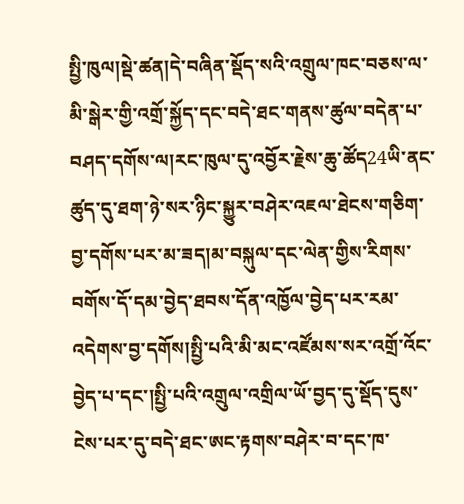སྤྱི་ཁུལ།སྡེ་ཚན།དེ་བཞིན་སྡོད་སའི་འགྲུལ་ཁང་བཅས་ལ་མི་སྒེར་གྱི་འགྲོ་སྐྱོད་དང་བདེ་ཐང་གནས་ཚུལ་བདེན་པ་བཤད་དགོས་ལ།རང་ཁུལ་དུ་འབྱོར་རྗེས་ཆུ་ཚོད24ཡི་ནང་ཚུད་དུ་ཐག་ཉེ་སར་ཉིང་སྐྱུར་བཤེར་འཇལ་ཐེངས་གཅིག་བྱ་དགོས་པར་མ་ཟད།མ་བསྐུལ་དང་ལེན་གྱིས་རིགས་བགོས་དོ་དམ་བྱེད་ཐབས་དོན་འཁྱོལ་བྱེད་པར་རམ་འདེགས་བྱ་དགོས།སྤྱི་པའི་མི་མང་འཛོམས་སར་འགྲོ་འོང་བྱེད་པ་དང་།སྤྱི་པའི་འགྲུལ་འགྲིལ་ཡོ་བྱད་དུ་སྡོད་དུས་ངེས་པར་དུ་བདེ་ཐང་ཨང་རྟགས་བཤེར་བ་དང་ཁ་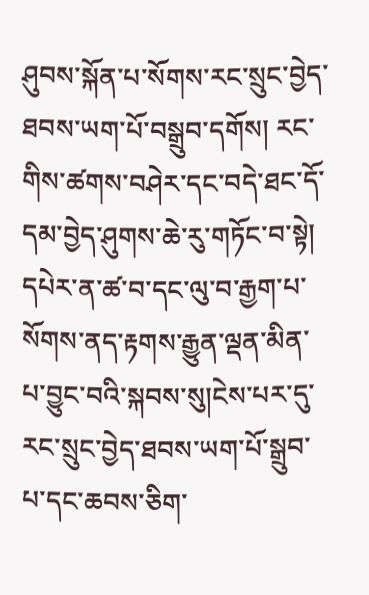ཤུབས་སྐོན་པ་སོགས་རང་སྲུང་བྱེད་ཐབས་ཡག་པོ་བསྒྲུབ་དགོས། རང་གིས་ཚགས་བཤེར་དང་བདེ་ཐང་དོ་དམ་བྱེད་ཤུགས་ཆེ་རུ་གཏོང་བ་སྟེ། དཔེར་ན་ཚ་བ་དང་ལུ་བ་རྒྱག་པ་སོགས་ནད་རྟགས་རྒྱུན་ལྡན་མིན་པ་བྱུང་བའི་སྐབས་སུ།ངེས་པར་དུ་རང་སྲུང་བྱེད་ཐབས་ཡག་པོ་སྒྲུབ་པ་དང་ཆབས་ཅིག་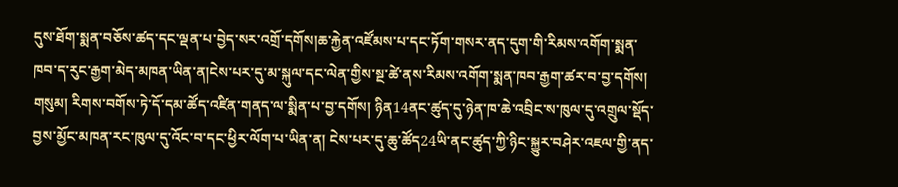དུས་ཐོག་སྨན་བཅོས་ཚད་དང་ལྡན་པ་བྱེད་སར་འགྲོ་དགོས།ཆ་རྐྱེན་འཛོམས་པ་དང་ཏོག་གསར་ནད་དུག་གི་རིམས་འགོག་སྨན་ཁབ་ད་རུང་རྒྱག་མེད་མཁན་ཡིན་ན།ངེས་པར་དུ་མ་སྐུལ་དང་ལེན་གྱིས་སྔ་ཚེ་ནས་རིམས་འགོག་སྨན་ཁབ་རྒྱག་ཚར་བ་བྱ་དགོས།
གསུམ། རིགས་བགོས་ཏེ་དོ་དམ་ཚོད་འཛིན་གནད་ལ་སྨིན་པ་བྱ་དགོས། ཉིན14ནང་ཚུད་དུ་ཉེན་ཁ་ཆེ་འབྲིང་ས་ཁུལ་དུ་འགྲུལ་སྡོད་བྱས་མྱོང་མཁན་རང་ཁུལ་དུ་འོང་བ་དང་ཕྱིར་ལོག་པ་ཡིན་ན། ངེས་པར་དུ་ཆུ་ཚོད24ཡི་ནང་ཚུད་ཀྱི་ཉིང་སྐྱུར་བཤེར་འཇལ་གྱི་ནད་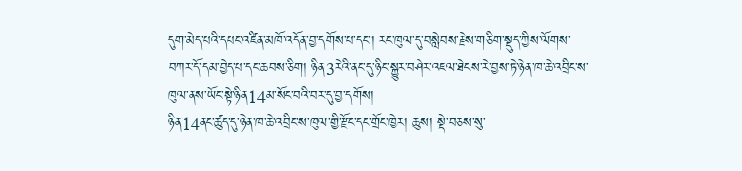དུག་མེད་པའི་དཔང་འཛིན་མཁོ་འདོན་བྱ་དགོས་པ་དང་། རང་ཁུལ་དུ་བསླེབས་རྗེས་གཅིག་སྡུད་ཀྱིས་ལོགས་བཀར་དོ་དམ་བྱེད་པ་དང་ཆབས་ཅིག། ཉིན3རེའི་ནང་དུ་ཉིང་སྐྱུར་བཤེར་འཇལ་ཐེངས་རེ་བྱས་ཏེ་ཉེན་ཁ་ཆེ་འབྲིང་ས་ཁུལ་ནས་ཡོང་སྟེ་ཉིན14མ་སོང་བའི་བར་དུ་བྱ་དགོས།
ཉིན14ནང་ཚུད་དུ་ཉེན་ཁ་ཆེ་འབྲིང་ས་ཁུལ་གྱི་རྫོང་དང་གྲོང་ཁྱེར། ཆུས། སྡེ་བཅས་སུ་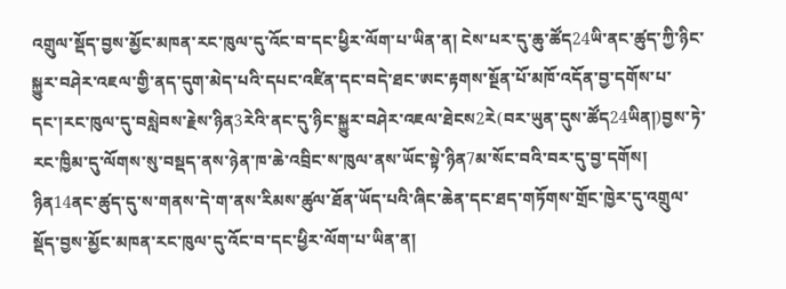འགྲུལ་སྡོད་བྱས་མྱོང་མཁན་རང་ཁུལ་དུ་འོང་བ་དང་ཕྱིར་ལོག་པ་ཡིན་ན། ངེས་པར་དུ་ཆུ་ཚོད24ཡི་ནང་ཚུད་ཀྱི་ཉིང་སྐྱུར་བཤེར་འཇལ་གྱི་ནད་དུག་མེད་པའི་དཔང་འཛིན་དང་བདེ་ཐང་ཨང་རྟགས་སྔོན་པོ་མཁོ་འདོན་བྱ་དགོས་པ་དང་།རང་ཁུལ་དུ་བསླེབས་རྗེས་ཉིན3རེའི་ནང་དུ་ཉིང་སྐྱུར་བཤེར་འཇལ་ཐེངས2རེ(བར་ཡུན་དུས་ཚོད24ཡིན།)བྱས་ཏེ་རང་ཁྱིམ་དུ་ལོགས་སུ་བསྡད་ནས་ཉེན་ཁ་ཆེ་འབྲིང་ས་ཁུལ་ནས་ཡོང་སྟེ་ཉིན7མ་སོང་བའི་བར་དུ་བྱ་དགོས།
ཉིན14ནང་ཚུད་དུ་ས་གནས་དེ་ག་ནས་རིམས་ཚུལ་ཐོན་ཡོད་པའི་ཞིང་ཆེན་དང་ཐད་གཏོགས་གྲོང་ཁྱེར་དུ་འགྲུལ་སྡོད་བྱས་མྱོང་མཁན་རང་ཁུལ་དུ་འོང་བ་དང་ཕྱིར་ལོག་པ་ཡིན་ན།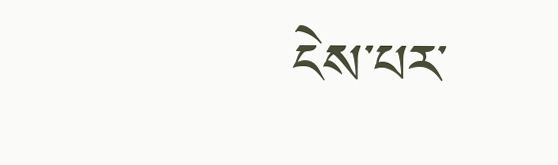ངེས་པར་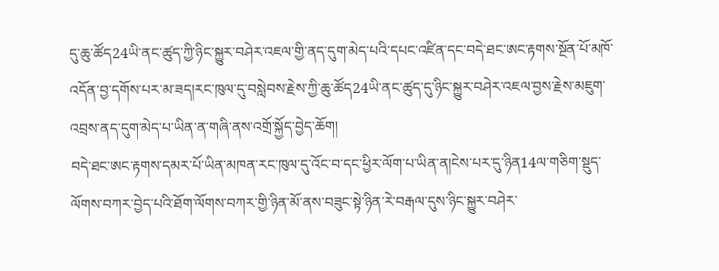དུ་ཆུ་ཚོད24ཡི་ནང་ཚུད་ཀྱི་ཉིང་སྐྱུར་བཤེར་འཇལ་གྱི་ནད་དུག་མེད་པའི་དཔང་འཛིན་དང་བདེ་ཐང་ཨང་རྟགས་སྔོན་པོ་མཁོ་འདོན་བྱ་དགོས་པར་མ་ཟད།རང་ཁུལ་དུ་བསླེབས་རྗེས་ཀྱི་ཆུ་ཚོད24ཡི་ནང་ཚུད་དུ་ཉིང་སྐྱུར་བཤེར་འཇལ་བྱས་རྗེས་མཇུག་འབྲས་ནད་དུག་མེད་པ་ཡིན་ན་གཞི་ནས་འགྲོ་སྐྱོད་བྱེད་ཆོག།
བདེ་ཐང་ཨང་རྟགས་དམར་པོ་ཡིན་མཁན་རང་ཁུལ་དུ་འོང་བ་དང་ཕྱིར་ལོག་པ་ཡིན་ན།ངེས་པར་དུ་ཉིན14ལ་གཅིག་སྡུད་ལོགས་བཀར་བྱེད་པའི་ཐོག་ལོགས་བཀར་གྱི་ཉིན་མོ་ནས་བཟུང་སྟེ་ཉིན་རེ་བརྒལ་དུས་ཉིང་སྐྱུར་བཤེར་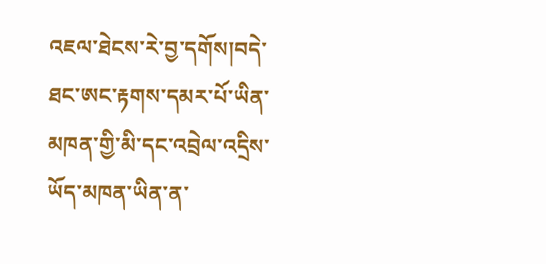འཇལ་ཐེངས་རེ་བྱ་དགོས།བདེ་ཐང་ཨང་རྟགས་དམར་པོ་ཡིན་མཁན་གྱི་མི་དང་འབྲེལ་འདྲིས་ཡོད་མཁན་ཡིན་ན་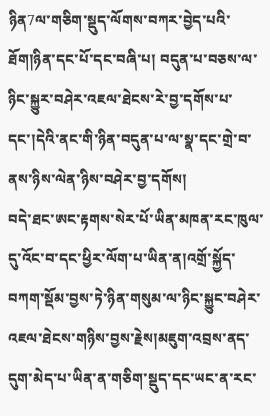ཉིན7ལ་གཅིག་སྡུད་ལོགས་བཀར་བྱེད་པའི་ཐོག།ཉིན་དང་པོ་དང་བཞི་པ། བདུན་པ་བཅས་ལ་ཉིང་སྐྱུར་བཤེར་འཇལ་ཐེངས་རེ་བྱ་དགོས་པ་དང་།དེའི་ནང་གི་ཉིན་བདུན་པ་ལ་སྣ་དང་གྲེ་བ་ནས་ཉིས་ལེན་ཉིས་བཤེར་བྱ་དགོས།
བདེ་ཐང་ཨང་རྟགས་སེར་པོ་ཡིན་མཁན་རང་ཁུལ་དུ་འོང་བ་དང་ཕྱིར་ལོག་པ་ཡིན་ན།འགྲོ་སྐྱོད་བཀག་སྡོམ་བྱས་ཏེ་ཉིན་གསུམ་ལ་ཉིང་སྐྱུང་བཤེར་འཇལ་ཐེངས་གཉིས་བྱས་རྗེས།མཇུག་འབྲས་ནད་དུག་མེད་པ་ཡིན་ན་གཅིག་སྡུད་དང་ཡང་ན་རང་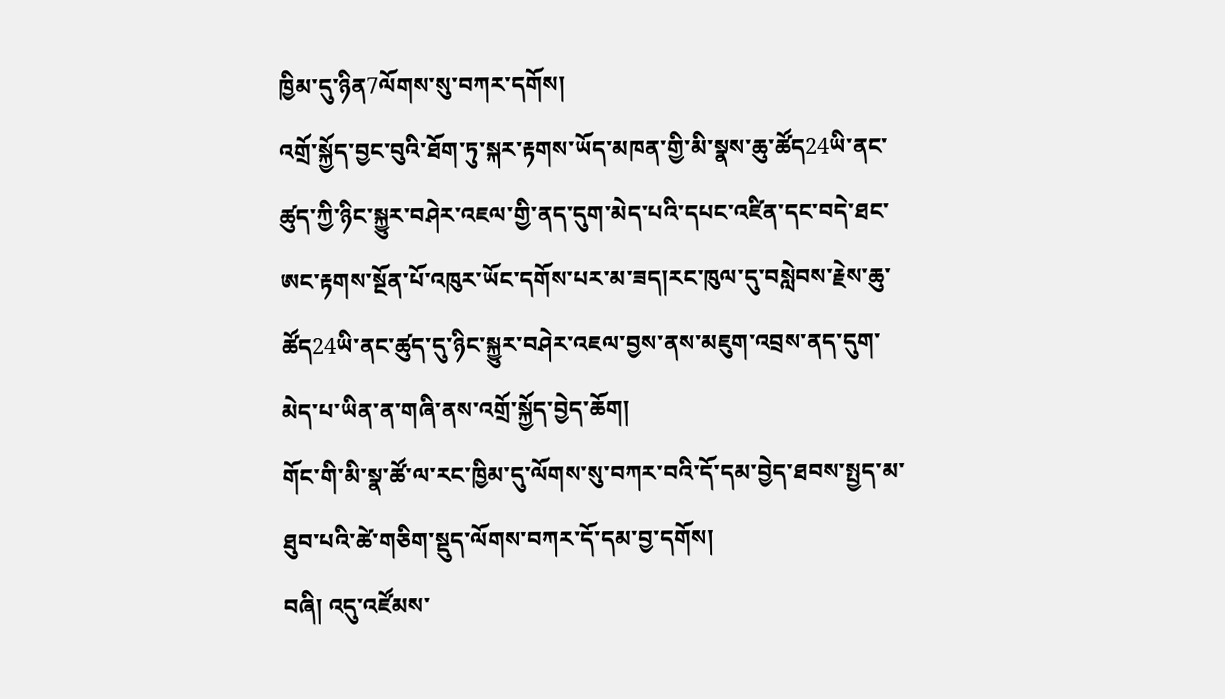ཁྱིམ་དུ་ཉིན7ལོགས་སུ་བཀར་དགོས།
འགྲོ་སྐྱོད་བྱང་བུའི་ཐོག་ཏུ་སྐར་རྟགས་ཡོད་མཁན་གྱི་མི་སྣས་ཆུ་ཚོད24ཡི་ནང་ཚུད་ཀྱི་ཉིང་སྐྱུར་བཤེར་འཇལ་གྱི་ནད་དུག་མེད་པའི་དཔང་འཛིན་དང་བདེ་ཐང་ཨང་རྟགས་སྔོན་པོ་འཁུར་ཡོང་དགོས་པར་མ་ཟད།རང་ཁུལ་དུ་བསླེབས་རྗེས་ཆུ་ཚོད24ཡི་ནང་ཚུད་དུ་ཉིང་སྐྱུར་བཤེར་འཇལ་བྱས་ནས་མཇུག་འབྲས་ནད་དུག་མེད་པ་ཡིན་ན་གཞི་ནས་འགྲོ་སྐྱོད་བྱེད་ཆོག།
གོང་གི་མི་སྣ་ཚོ་ལ་རང་ཁྱིམ་དུ་ལོགས་སུ་བཀར་བའི་དོ་དམ་བྱེད་ཐབས་སྤྱད་མ་ཐུབ་པའི་ཚེ་གཅིག་སྡུད་ལོགས་བཀར་དོ་དམ་བྱ་དགོས།
བཞི། འདུ་འཛོམས་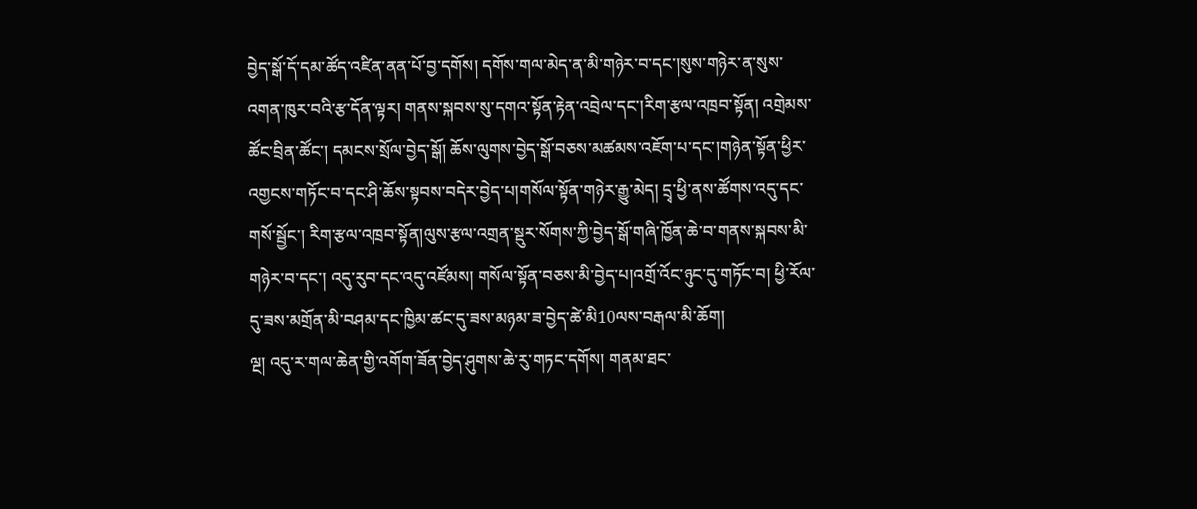བྱེད་སྒོ་དོ་དམ་ཚོད་འཛིན་ནན་པོ་བྱ་དགོས། དགོས་གལ་མེད་ན་མི་གཉེར་བ་དང་།སུས་གཉེར་ན་སུས་འགན་ཁུར་བའི་རྩ་དོན་ལྟར། གནས་སྐབས་སུ་དགའ་སྟོན་རྟེན་འབྲེལ་དང་།རིག་རྩལ་འཁྲབ་སྟོན། འགྲེམས་ཚོང་བྲིན་ཚོང་། དམངས་སྲོལ་བྱེད་སྒོ། ཆོས་ལུགས་བྱེད་སྒོ་བཅས་མཚམས་འཇོག་པ་དང་།གཉེན་སྟོན་ཕྱིར་འགྱངས་གཏོང་བ་དང་ཤི་ཆོས་སྟབས་བདེར་བྱེད་པ།གསོལ་སྟོན་གཉེར་རྒྱུ་མེད། དྲྭ་ཕྱི་ནས་ཚོགས་འདུ་དང་གསོ་སྦྱོང་། རིག་རྩལ་འཁྲབ་སྟོན།ལུས་རྩལ་འགྲན་སྡུར་སོགས་ཀྱི་བྱེད་སྒོ་གཞི་ཁྱོན་ཆེ་བ་གནས་སྐབས་མི་གཉེར་བ་དང་། འདུ་རུབ་དང་འདུ་འཛོམས། གསོལ་སྟོན་བཅས་མི་བྱེད་པ།འགྲོ་འོང་ཉུང་དུ་གཏོང་བ། ཕྱི་རོལ་དུ་ཟས་མགྲོན་མི་བཤམ་དང་ཁྱིམ་ཚང་དུ་ཟས་མཉམ་ཟ་བྱེད་ཚེ་མི10ལས་བརྒལ་མི་ཆོག།
ལྔ། འདུ་ར་གལ་ཆེན་གྱི་འགོག་ཟོན་བྱེད་ཤུགས་ཆེ་རུ་གཏང་དགོས། གནམ་ཐང་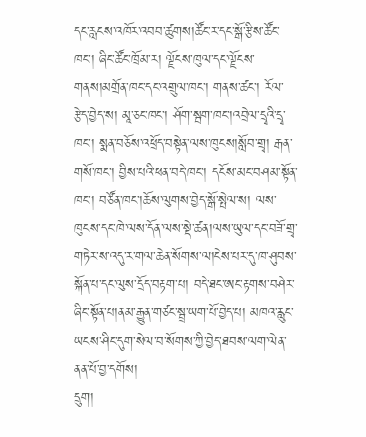དང་རླངས་འཁོར་འབབ་ཚུགས།ཚོང་ར་དང་སྒོ་རྩིས་ཚོང་ཁང་། ཞིང་ཚོང་ཁྲོམ་ར། ལྗོངས་ཁུལ་དང་ལྗོངས་གནས།མགྲོན་ཁང་དང་འགྲུལ་ཁང་། གནས་ཚང་། རོལ་རྩེད་བྱེད་ས། མཱ་ཅང་ཁང་། ཤོག་སྦག་ཁང་།འབྲེལ་དྲྭའི་དྲྭ་ཁང་། སྨན་བཅོས་འཕྲོད་བསྟེན་ལས་ཁུངས།སློབ་གྲྭ། རྒན་གསོ་ཁང་། བྱིས་པའི་ཕན་བདེ་ཁང་། དངོས་མང་བཤམ་སྟོན་ཁང་། བཙོན་ཁང་།ཆོས་ལུགས་བྱེད་སྒོ་སྤེལ་ས། ལས་ཁུངས་དང་ཁེ་ལས་དོན་ལས་སྡེ་ཚན།ལས་ཡུལ་དང་བཟོ་གྲྭ་གཏེར་ས་འདུ་ར་གལ་ཆེན་སོགས་ལ།ངེས་པར་དུ་ཁ་ཤུབས་སྐོན་པ་དང་ལུས་དྲོད་བརྟག་པ། བདེ་ཐང་ཨང་རྟགས་བཤེར་ཞིང་སྟོན་པ།ནམ་རྒྱུན་གཙང་སྦྲ་ཡག་པོ་བྱེད་པ། མཁའ་རླུང་ཡངས་ཤིང་དུག་སེལ་བ་སོགས་ཀྱི་བྱེད་ཐབས་ལག་ལེན་ནན་པོ་བྱ་དགོས།
དྲུག།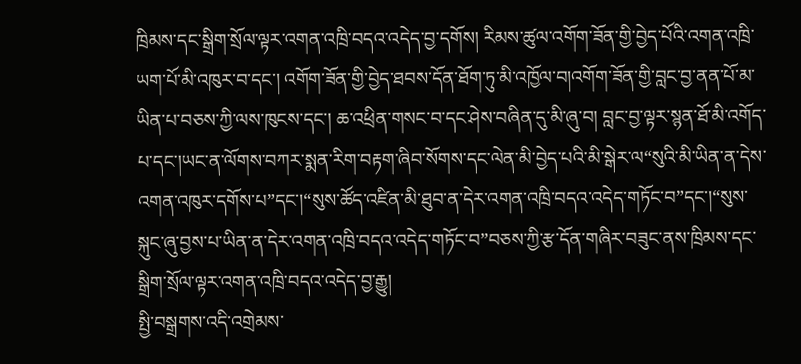ཁྲིམས་དང་སྒྲིག་སྲོལ་ལྟར་འགན་འཁྲི་བདའ་འདེད་བྱ་དགོས། རིམས་ཚུལ་འགོག་ཟོན་གྱི་བྱེད་པོའི་འགན་འཁྲི་ཡག་པོ་མི་འཁུར་བ་དང་། འགོག་ཟོན་གྱི་བྱེད་ཐབས་དོན་ཐོག་ཏུ་མི་འཁྱོལ་བ།འགོག་ཟོན་གྱི་བླང་བྱ་ནན་པོ་མ་ཡིན་པ་བཅས་ཀྱི་ལས་ཁུངས་དང་། ཆ་འཕྲིན་གསང་བ་དང་ཤེས་བཞིན་དུ་མི་ཞུ་བ། བླང་བྱ་ལྟར་སྙན་ཐོ་མི་འགོད་པ་དང་།ཡང་ན་ལོགས་བཀར་སྨན་རིག་བརྟག་ཞིབ་སོགས་དང་ལེན་མི་བྱེད་པའི་མི་སྒེར་ལ“སུའི་མི་ཡིན་ན་དེས་འགན་འཁུར་དགོས་པ”དང་།“སུས་ཚོད་འཛིན་མི་ཐུབ་ན་དེར་འགན་འཁྲི་བདའ་འདེད་གཏོང་བ”དང་།“སུས་སྐུང་ཞུ་བྱས་པ་ཡིན་ན་དེར་འགན་འཁྲི་བདའ་འདེད་གཏོང་བ”བཅས་ཀྱི་རྩ་དོན་གཞིར་བཟུང་ནས་ཁྲིམས་དང་སྒྲིག་སྲོལ་ལྟར་འགན་འཁྲི་བདའ་འདེད་བྱ་རྒྱུ།
སྤྱི་བསྒྲགས་འདི་འགྲེམས་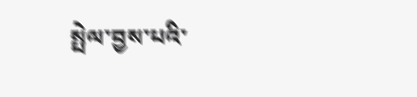སྤེལ་བྱས་པའི་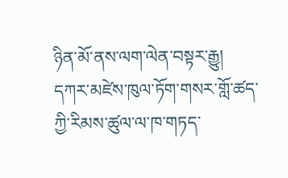ཉིན་མོ་ནས་ལག་ལེན་བསྟར་རྒྱུ།
དཀར་མཛེས་ཁུལ་ཏོག་གསར་གློ་ཚད་ཀྱི་རིམས་ཚུལ་ལ་ཁ་གཏད་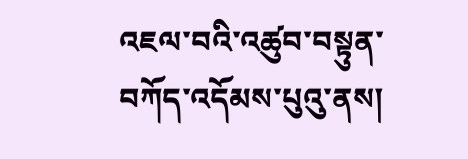འཇལ་བའི་འཚུབ་བསྟུན་བཀོད་འདོམས་པུའུ་ནས།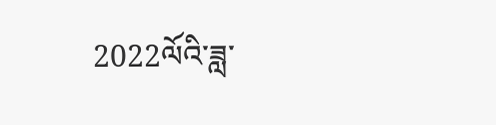2022ལོའི་ཟླ་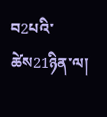བ2པའི་ཚེས21ཉིན་ལ།